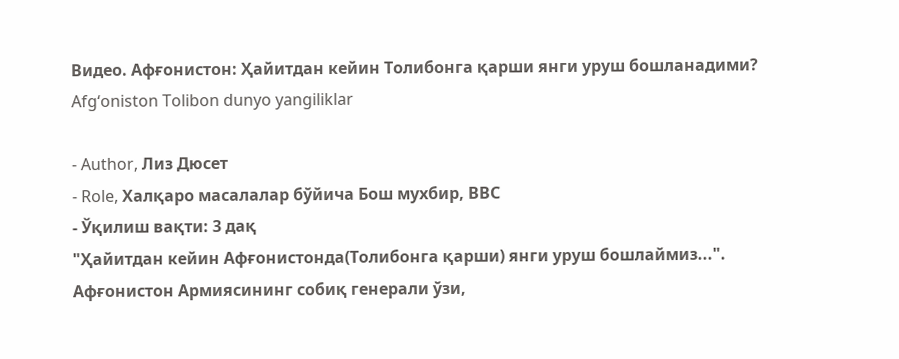Видео. Афғонистон: Ҳайитдан кейин Толибонга қарши янги уруш бошланадими? Afg‘oniston Tolibon dunyo yangiliklar

- Author, Лиз Дюсет
- Role, Халқаро масалалар бўйича Бош мухбир, ВВС
- Ўқилиш вақти: 3 дақ
"Ҳайитдан кейин Афғонистонда(Толибонга қарши) янги уруш бошлаймиз...".
Афғонистон Aрмиясининг собиқ генерали ўзи,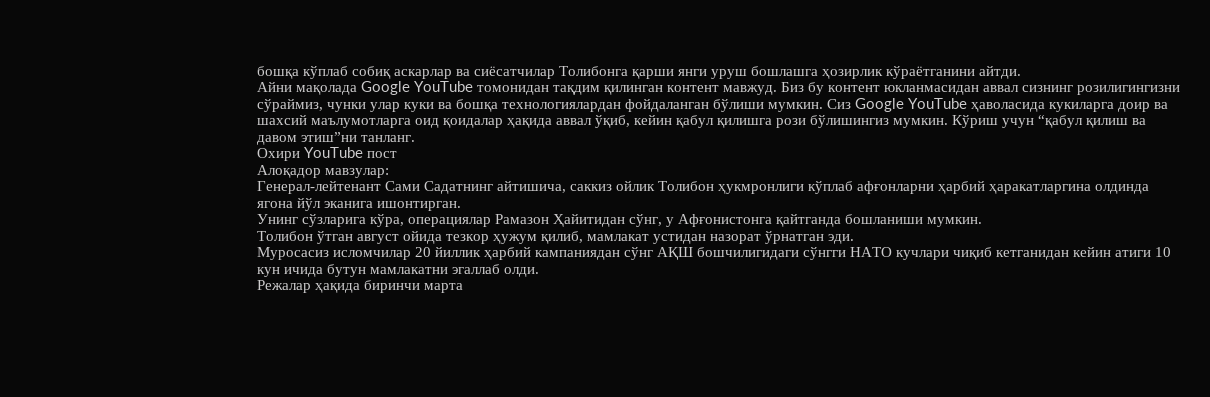бошқа кўплаб собиқ аскарлар ва сиёсатчилар Толибонга қарши янги уруш бошлашга ҳозирлик кўраётганини айтди.
Айни мақолада Google YouTube томонидан тақдим қилинган контент мавжуд. Биз бу контент юкланмасидан аввал сизнинг розилигингизни сўраймиз, чунки улар куки ва бошқа технологиялардан фойдаланган бўлиши мумкин. Сиз Google YouTube ҳаволасида кукиларга доир ва шахсий маълумотларга оид қоидалар ҳақида аввал ўқиб, кейин қабул қилишга рози бўлишингиз мумкин. Кўриш учун “қабул қилиш ва давом этиш”ни танланг.
Охири YouTube пост
Алоқадор мавзулар:
Генерал-лейтенант Сами Садатнинг айтишича, саккиз ойлик Толибон ҳукмронлиги кўплаб афғонларни ҳарбий ҳаракатларгина олдинда ягона йўл эканига ишонтирган.
Унинг сўзларига кўра, операциялар Рамазон Ҳайитидан сўнг, у Афғонистонга қайтганда бошланиши мумкин.
Толибон ўтган август ойида тезкор ҳужум қилиб, мамлакат устидан назорат ўрнатган эди.
Муросасиз исломчилар 20 йиллик ҳарбий кампаниядан сўнг АҚШ бошчилигидаги сўнгги НАТО кучлари чиқиб кетганидан кейин атиги 10 кун ичида бутун мамлакатни эгаллаб олди.
Режалар ҳақида биринчи марта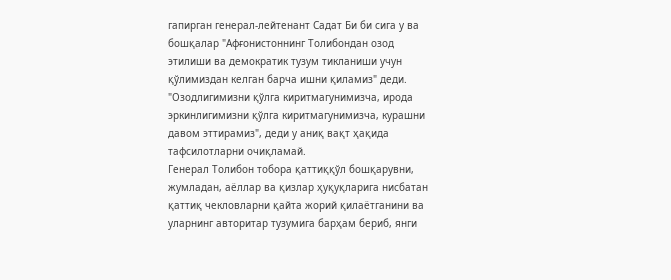гапирган генерал-лейтенант Садат Би би сига у ва бошқалар "Афғонистоннинг Толибондан озод этилиши ва демократик тузум тикланиши учун қўлимиздан келган барча ишни қиламиз" деди.
"Озодлигимизни қўлга киритмагунимизча, ирода эркинлигимизни қўлга киритмагунимизча, курашни давом эттирамиз", деди у аниқ вақт ҳақида тафсилотларни очиқламай.
Генерал Толибон тобора қаттиққўл бошқарувни, жумладан, аёллар ва қизлар ҳуқуқларига нисбатан қаттиқ чекловларни қайта жорий қилаётганини ва уларнинг авторитар тузумига барҳам бериб, янги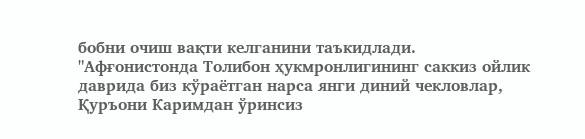бобни очиш вақти келганини таъкидлади.
"Афғонистонда Толибон ҳукмронлигининг саккиз ойлик даврида биз кўраётган нарса янги диний чекловлар, Қуръони Каримдан ўринсиз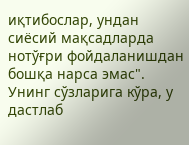иқтибослар, ундан сиёсий мақсадларда нотўғри фойдаланишдан бошқа нарса эмас".
Унинг сўзларига кўра, у дастлаб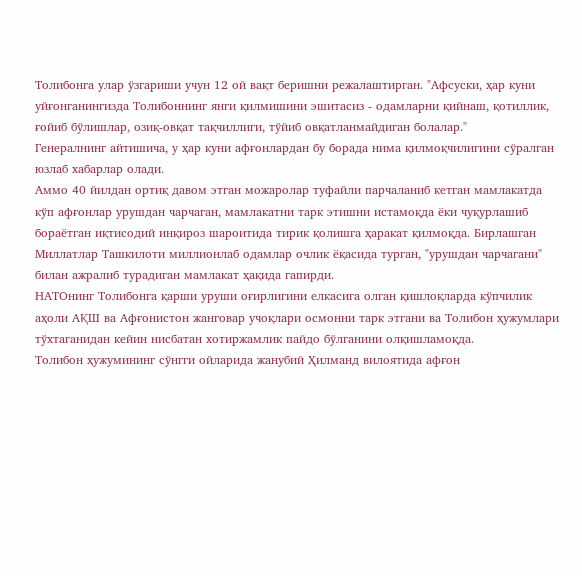Толибонга улар ўзгариши учун 12 ой вақт беришни режалаштирган. "Афсуски, ҳар куни уйғонганингизда Толибоннинг янги қилмишини эшитасиз - одамларни қийнаш, қотиллик, ғойиб бўлишлар, озиқ-овқат тақчиллиги, тўйиб овқатланмайдиган болалар."
Генералнинг айтишича, у ҳар куни афғонлардан бу борада нима қилмоқчилигини сўралган юзлаб хабарлар олади.
Аммо 40 йилдан ортиқ давом этган можаролар туфайли парчаланиб кетган мамлакатда кўп афғонлар урушдан чарчаган, мамлакатни тарк этишни истамоқда ёки чуқурлашиб бораётган иқтисодий инқироз шароитида тирик қолишга ҳаракат қилмоқда. Бирлашган Миллатлар Ташкилоти миллионлаб одамлар очлик ёқасида турган, "урушдан чарчагани" билан ажралиб турадиган мамлакат ҳақида гапирди.
НАТОнинг Толибонга қарши уруши оғирлигини елкасига олган қишлоқларда кўпчилик аҳоли АҚШ ва Афғонистон жанговар учоқлари осмонни тарк этгани ва Толибон ҳужумлари тўхтаганидан кейин нисбатан хотиржамлик пайдо бўлганини олқишламоқда.
Толибон ҳужумининг сўнгги ойларида жанубий Ҳилманд вилоятида афғон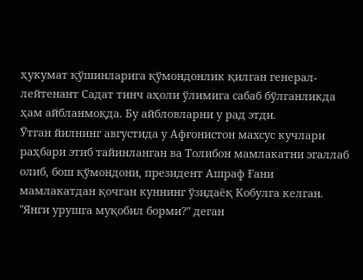ҳукумат қўшинларига қўмондонлик қилган генерал-лейтенант Садат тинч аҳоли ўлимига сабаб бўлганликда ҳам айбланмоқда. Бу айбловларни у рад этди.
Ўтган йилнинг августида у Афғонистон махсус кучлари раҳбари этиб тайинланган ва Толибон мамлакатни эгаллаб олиб, бош қўмондони, президент Ашраф Ғани мамлакатдан қочган куннинг ўзидаёқ Кобулга келган.
"Янги урушга муқобил борми?" деган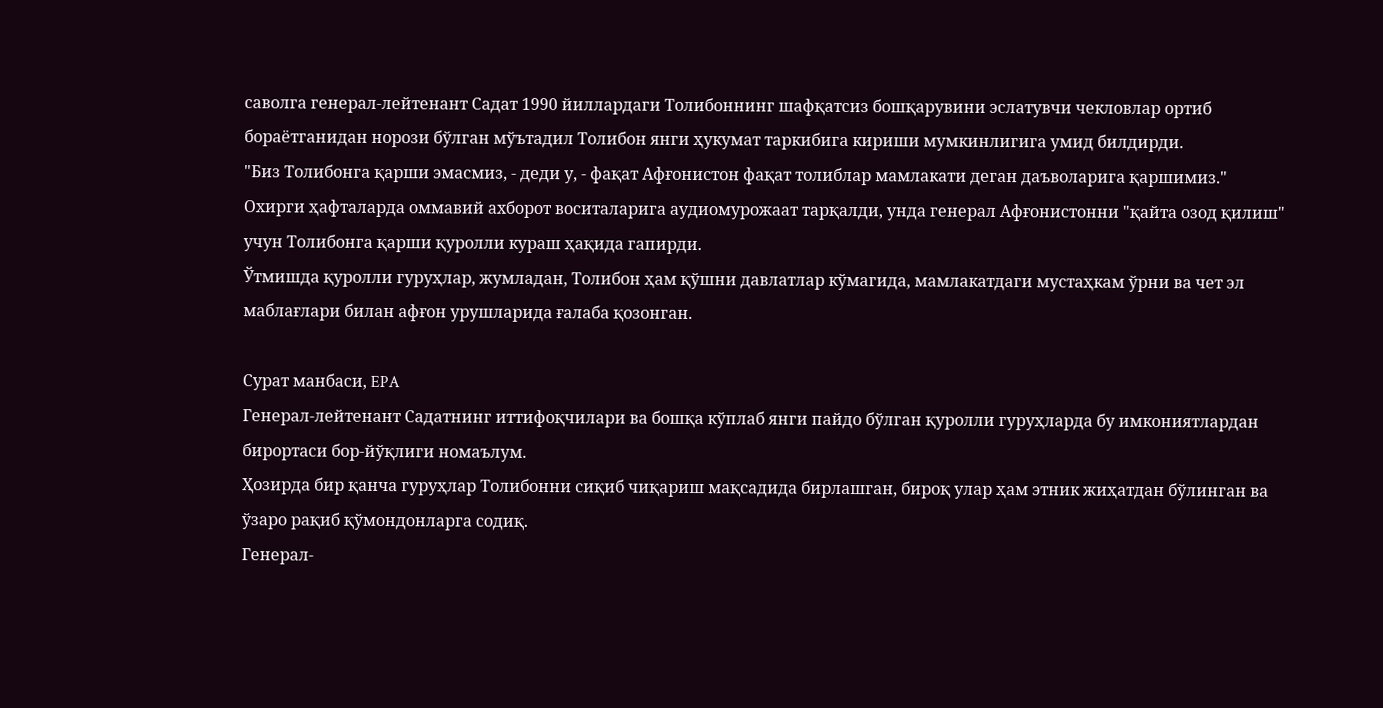саволга генерал-лейтенант Садат 1990 йиллардаги Толибоннинг шафқатсиз бошқарувини эслатувчи чекловлар ортиб бораётганидан норози бўлган мўътадил Толибон янги ҳукумат таркибига кириши мумкинлигига умид билдирди.
"Биз Толибонга қарши эмасмиз, - деди у, - фақат Афғонистон фақат толиблар мамлакати деган даъволарига қаршимиз."
Охирги ҳафталарда оммавий ахборот воситаларига аудиомурожаат тарқалди, унда генерал Афғонистонни "қайта озод қилиш" учун Толибонга қарши қуролли кураш ҳақида гапирди.
Ўтмишда қуролли гуруҳлар, жумладан, Толибон ҳам қўшни давлатлар кўмагида, мамлакатдаги мустаҳкам ўрни ва чет эл маблағлари билан афғон урушларида ғалаба қозонган.

Сурат манбаси, EPA
Генерал-лейтенант Садатнинг иттифоқчилари ва бошқа кўплаб янги пайдо бўлган қуролли гуруҳларда бу имкониятлардан бирортаси бор-йўқлиги номаълум.
Ҳозирда бир қанча гуруҳлар Толибонни сиқиб чиқариш мақсадида бирлашган, бироқ улар ҳам этник жиҳатдан бўлинган ва ўзаро рақиб қўмондонларга содиқ.
Генерал-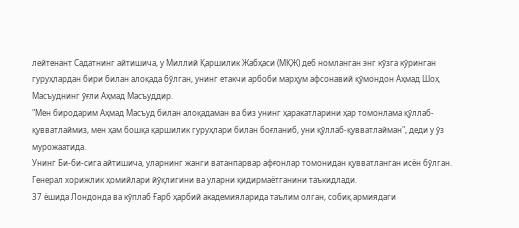лейтенант Садатнинг айтишича, у Миллий Қаршилик Жабҳаси (МҚЖ) деб номланган энг кўзга кўринган гуруҳлардан бири билан алоқада бўлган, унинг етакчи арбоби марҳум афсонавий қўмондон Аҳмад Шоҳ Масъуднинг ўғли Аҳмад Масъуддир.
"Мен биродарим Аҳмад Масъуд билан алоқадаман ва биз унинг ҳаракатларини ҳар томонлама қўллаб-қувватлаймиз, мен ҳам бошқа қаршилик гуруҳлари билан боғланиб, уни қўллаб-қувватлайман", деди у ўз мурожаатида.
Унинг Би-би-сига айтишича, уларнинг жанги ватанпарвар афғонлар томонидан қувватланган исён бўлган.
Генерал хорижлик ҳомийлари йўқлигини ва уларни қидирмаётганини таъкидлади.
37 ёшида Лондонда ва кўплаб Ғарб ҳарбий академияларида таълим олган, собиқ армиядаги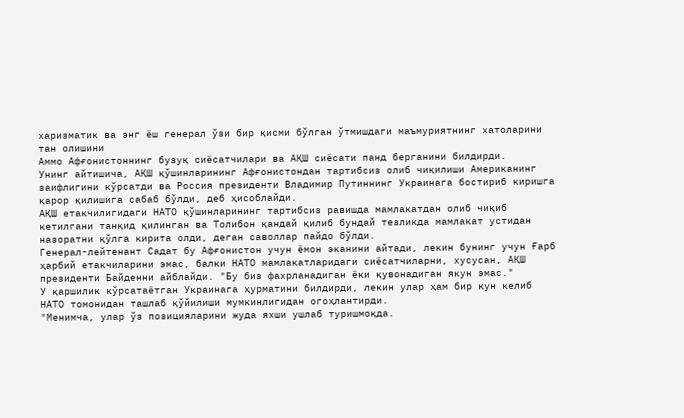харизматик ва энг ёш генерал ўзи бир қисми бўлган ўтмишдаги маъмуриятнинг хатоларини тан олишини
Аммо Афғонистоннинг бузуқ сиёсатчилари ва АҚШ сиёсати панд берганини билдирди.
Унинг айтишича, АҚШ қўшинларининг Афғонистондан тартибсиз олиб чиқилиши Американинг заифлигини кўрсатди ва Россия президенти Владимир Путиннинг Украинага бостириб киришга қарор қилишига сабаб бўлди, деб ҳисоблайди.
АҚШ етакчилигидаги НАТО қўшинларининг тартибсиз равишда мамлакатдан олиб чиқиб кетилгани танқид қилинган ва Толибон қандай қилиб бундай тезликда мамлакат устидан назоратни қўлга кирита олди, деган саволлар пайдо бўлди.
Генерал-лейтенант Садат бу Афғонистон учун ёмон эканини айтади, лекин бунинг учун Ғарб ҳарбий етакчиларини эмас, балки НАТО мамлакатларидаги сиёсатчиларни, хусусан, АҚШ президенти Байденни айблайди. "Бу биз фахрланадиган ёки қувонадиган якун эмас."
У қаршилик кўрсатаётган Украинага ҳурматини билдирди, лекин улар ҳам бир кун келиб НАТО томонидан ташлаб қўйилиши мумкинлигидан огоҳлантирди.
"Менимча, улар ўз позицияларини жуда яхши ушлаб туришмоқда.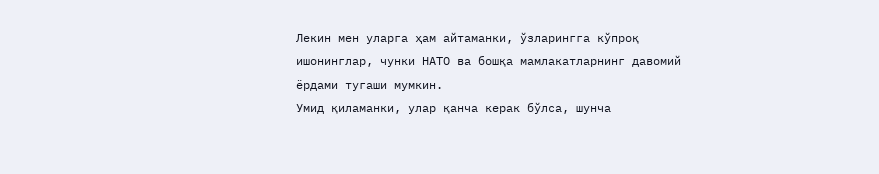Лекин мен уларга ҳам айтаманки, ўзларингга кўпроқ ишонинглар, чунки НАТО ва бошқа мамлакатларнинг давомий ёрдами тугаши мумкин.
Умид қиламанки, улар қанча керак бўлса, шунча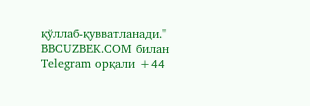қўллаб-қувватланади."
BBCUZBEK.COM билан Telegram орқали +44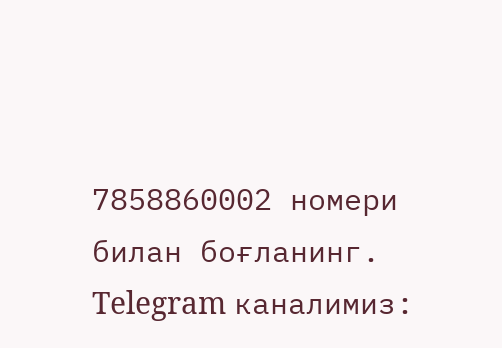7858860002 номери билан боғланинг.
Telegram каналимиз: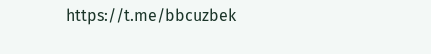https://t.me/bbcuzbek